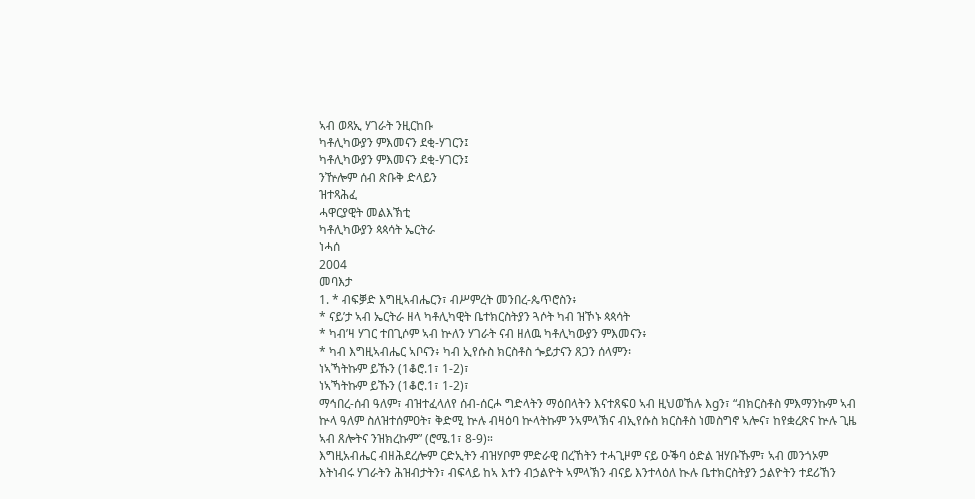ኣብ ወጻኢ ሃገራት ንዚርከቡ
ካቶሊካውያን ምእመናን ደቂ-ሃገርን፤
ካቶሊካውያን ምእመናን ደቂ-ሃገርን፤
ንዅሎም ሰብ ጽቡቅ ድላይን
ዝተጻሕፈ
ሓዋርያዊት መልእኽቲ
ካቶሊካውያን ጳጳሳት ኤርትራ
ነሓሰ
2004
መባእታ
1. * ብፍቓድ እግዚኣብሔርን፣ ብሥምረት መንበረ-ጴጥሮስን፥
* ናይ’ታ ኣብ ኤርትራ ዘላ ካቶሊካዊት ቤተክርስትያን ጓሶት ካብ ዝኾኑ ጳጳሳት
* ካብ’ዛ ሃገር ተበጊሶም ኣብ ኵለን ሃገራት ናብ ዘለዉ ካቶሊካውያን ምእመናን፥
* ካብ እግዚኣብሔር ኣቦናን፥ ካብ ኢየሱስ ክርስቶስ ጐይታናን ጸጋን ሰላምን፡
ነኣኻትኩም ይኹን (1ቆሮ.1፣ 1-2)፣
ነኣኻትኩም ይኹን (1ቆሮ.1፣ 1-2)፣
ማኅበረ-ሰብ ዓለም፣ ብዝተፈላለየ ሰብ-ሰርሖ ግድላትን ማዕበላትን እናተጸፍዐ ኣብ ዚህወኸሉ እgን፣ “ብክርስቶስ ምእማንኩም ኣብ ኵላ ዓለም ስለዝተሰምዐት፣ ቅድሚ ኵሉ ብዛዕባ ኵላትኩም ንኣምላኽና ብኢየሱስ ክርስቶስ ነመስግኖ ኣሎና፣ ከየቋረጽና ኵሉ ጊዜ ኣብ ጸሎትና ንዝክረኩም” (ሮሜ.1፣ 8-9)።
እግዚአብሔር ብዘሕደረሎም ርድኢትን ብዝሃቦም ምድራዊ በረኸትን ተሓጊዞም ናይ ዑቕባ ዕድል ዝሃቡኹም፣ ኣብ መንጎኦም እትነብሩ ሃገራትን ሕዝብታትን፣ ብፍላይ ከኣ እተን ብኃልዮት ኣምላኽን ብናይ እንተላዕለ ኲሉ ቤተክርስትያን ኃልዮትን ተደሪኸን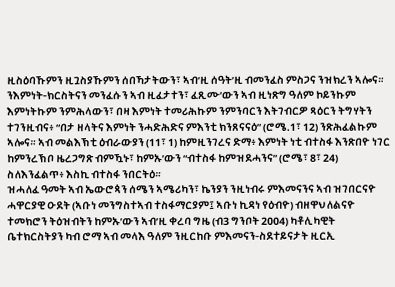ዚስዕባኹምን ዚጓስያኹምን ሰበኻታትውን፣ ኣብ’ዚ ሰዓት’ዚ ብመንፈስ ምስጋና ንዝክረን ኣሎና።
ንእምነት-ክርስትናን መንፈሱን ኣብ ዚፈታተን፣ ፈጺሙ’ውን ኣብ ዚነጽግ ዓለም ኮይንኩም እምነትኩም ንምሕላውን፣ በዛ እምነት ተመሪሕኩም ንምንባርን እትገብርዎ ጻዕርን ትግሃትን ተገንዚብና፥ “በታ ዘላትና እምነት ንሓድሕድና ምእንቲ ክንጸናናዕ” (ሮሜ.1፣ 12) ንጽሕፈልኩም ኣሎና። ኣብ መልእኽቲ ዕብራውያን (11፣ 1) ከምዚንገረና ድማ፥ እምነት ነቲ ብተስፋ እንጽበዮ ነገር ከምንረኽቦ ዜረጋግጽ ብምዃኑ፣ ከምኡ’ውን “ብተስፋ ከምዝደሓንና” (ሮሜ፣ 8፣ 24) ስለእንፈልጥ፥ እስኪ ብተስፋ ንበርትዕ።
ዝሓለፈ ዓመት ኣብ ኤውሮጳን ሰሜን ኣሜሪካን፣ ኬንያን ንዚነብሩ ምእመናንና ኣብ ዝገበርናዮ ሓዋርያዊ ዑደት (ኣቡነ መንግስተኣብ ተስፋማርያም፤ ኣቡነ ኪዳነ የዕብዮ) ብዘዋህለልናዮ ተመክሮን ትዕዝብትን ከምኡ’ውን ኣብ’ዚ ቀረባ ግዜ (ብ3 ግንቦት 2004) ካቶሊካዊት ቤተክርስትያን ካብ ሮማ ኣብ መላእ ዓለም ንዚርከቡ ምእመናን-ስደተይናታት ዚርኢ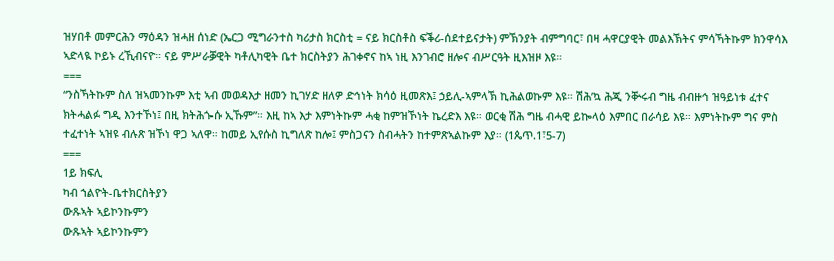ዝሃበቶ መምርሕን ማዕዳን ዝሓዘ ሰነድ (ኤርጋ ሚግራንተስ ካሪታስ ክርስቲ = ናይ ክርስቶስ ፍቕሪ-ሰደተይናታት) ምኽንያት ብምግባር፣ በዛ ሓዋርያዊት መልእኽትና ምሳኻትኩም ክንዋሳእ ኣድላዪ ኮይኑ ረኺብናዮ። ናይ ምሥራቓዊት ካቶሊካዊት ቤተ ክርስትያን ሕገቀኖና ከኣ ነዚ እንገብሮ ዘሎና ብሥርዓት ዚእዝዞ እዩ።
===
“ንስኻትኩም ስለ ዝኣመንኩም እቲ ኣብ መወዳእታ ዘመን ኪገሃድ ዘለዎ ድኅነት ክሳዕ ዚመጽእ፤ ኃይሊ-ኣምላኽ ኪሕልወኩም እዩ። ሽሕ’ኳ ሕጂ ንቝሩብ ግዜ ብብዙኅ ዝዓይነቱ ፈተና ክትሓልፉ ግዲ እንተኾነ፤ በዚ ክትሕጐሱ ኢኹም”። እዚ ከኣ እታ እምነትኩም ሓቂ ከምዝኾነት ኬረድእ እዩ። ወርቂ ሽሕ ግዜ ብሓዊ ይኰላዕ እምበር በራሳይ እዩ። እምነትኩም ግና ምስ ተፈተነት ኣዝዩ ብሉጽ ዝኾነ ዋጋ ኣለዋ። ከመይ ኢየሱስ ኪግለጽ ከሎ፤ ምስጋናን ስብሓትን ከተምጽኣልኩም እያ። (1ጴጥ.1፣5-7)
===
1ይ ክፍሊ
ካብ ኀልዮት-ቤተክርስትያን
ውጹኣት ኣይኮንኩምን
ውጹኣት ኣይኮንኩምን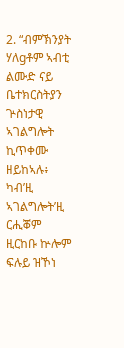2. “ብምኽንያት ሃለgቶም ኣብቲ ልሙድ ናይ ቤተክርስትያን ጕስነታዊ ኣገልግሎት ኪጥቀሙ ዘይከኣሉ፥ ካብ’ዚ ኣገልግሎት’ዚ ርሒቖም ዚርከቡ ኵሎም ፍሉይ ዝኾነ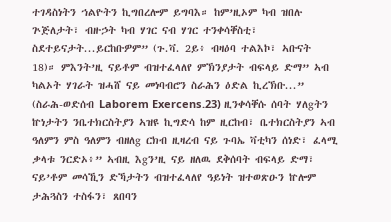ተገዳስነትን ኀልዮትን ኪግበረሎም ይግባእ። ከም’ዚኦም ካብ ዝበሉ ጕጅለታት፣ ብዙኃት ካብ ሃገር ናብ ሃገር ተንቀሳቐስቲ፣ ስደተይናታት...ይርከቡዎም” (ጉ.ቫ. 2ይ፥ ብዛዕባ ተልእኮ፣ ኣቡናት 18)። ምእንት’ዚ ናይቶም ብዝተፈላለየ ምኽንያታት ብፍላይ ድማ” ኣብ ካልኦት ሃገራት ዝሓሸ ናይ መነባብሮን ስራሕን ዕድል ኪረኽቡ...” (ስራሕ-ወድሰብ Laborem Exercens.23) ዚንቀሳቐሱ ሰባት ሃለgትን ኵነታትን ንቤተክርስትያን ኣዝዩ ኪግድሳ ከም ዚርከብ፣ ቤተክርስትያን ኣብ ዓለምን ምስ ዓለምን ብዘለg ርክብ ዚዛረብ ናይ ጉባኤ ቫቲካን ሰነድ፣ ፈላሚ ቃላቱ ንርድኦ፥” ኣብዚ እgን’ዚ ናይ ዘለዉ ደቅሰባት ብፍላይ ድማ፣ ናይ’ቶም መሳኺን ድኻታትን ብዝተፈላለየ ዓይነት ዝተወጽዑን ኵሎም ታሕጓስን ተስፋን፣ ጸበባን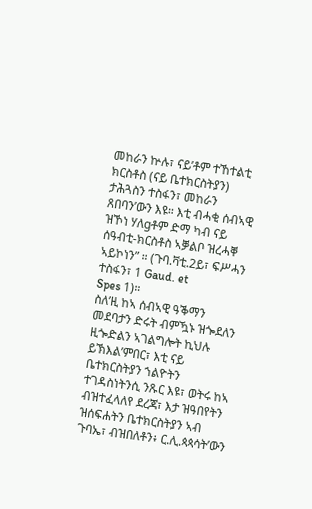መከራን ኵሉ፣ ናይ’ቶም ተኸተልቲ ክርስቶስ (ናይ ቤተክርስትያን) ታሕጓስን ተስፋን፣ መከራን ጸበባን’ውን እዩ። እቲ ብሓቂ ሰብኣዊ ዝኾነ ሃለgቶም ድማ ካብ ናይ ሰዓብቲ-ክርስቶስ ኣቓልቦ ዝረሓቐ ኣይኮነን” ። (ጉባ.ቫቲ.2ይ፣ ፍሥሓን ተስፋን፣ 1 Gaud. et
Spes 1)።
ስለ’ዚ ከኣ ሰብኣዊ ዓቕማን መደባታን ድሩት ብምዃኑ ዝጐደለን ዚጐድልን ኣገልግሎት ኪህሉ ይኽእል’ምበር፣ እቲ ናይ ቤተክርስትያን ኀልዮትን ተገዳስነትንሲ ንጹር እዩ፣ ወትሩ ከኣ ብዝተፈላለየ ደረጃ፣ እታ ዝዓበየትን ዝሰፍሐትን ቤተክርስትያን ኣብ ጉባኤ፣ ብዝበለቶን፥ ር.ሊ.ጳጳሳት’ውን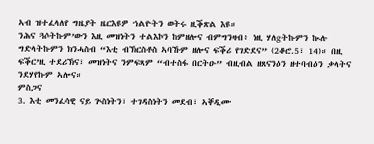ኣብ ዝተፈላለየ ግዜያት ዜርእዩዎ ኀልዮትን ወትሩ ዚቕጽል እዩ።
ንሕና ጓሶትኩም’ውን እዚ መዝነትን ተልእኮን ከምዘሎና ብምግንዛብ፥ ነዚ ሃለgትኩምን ኲሉ ግድላትኩምን ክንሓስብ “እቲ ብኽርስቶስ ኣባኹም ዘሎና ፍቕሪ የገድደና” (2ቆሮ.5፣ 14)። በዚ ፍቕር’ዚ ተደሪኽና፣ መዝነትና ንምፍጻም “ብተስፋ በርትዑ” ብዚብል ዘጸናንዕን ዘተባብዕን ቃላትና ንደሃየኩም ኣሎና።
ምስጋና
3. እቲ መንፈሳዊ ናይ ጕስነትን፣ ተገዳስነትን መደብ፣ ኣቐዲሙ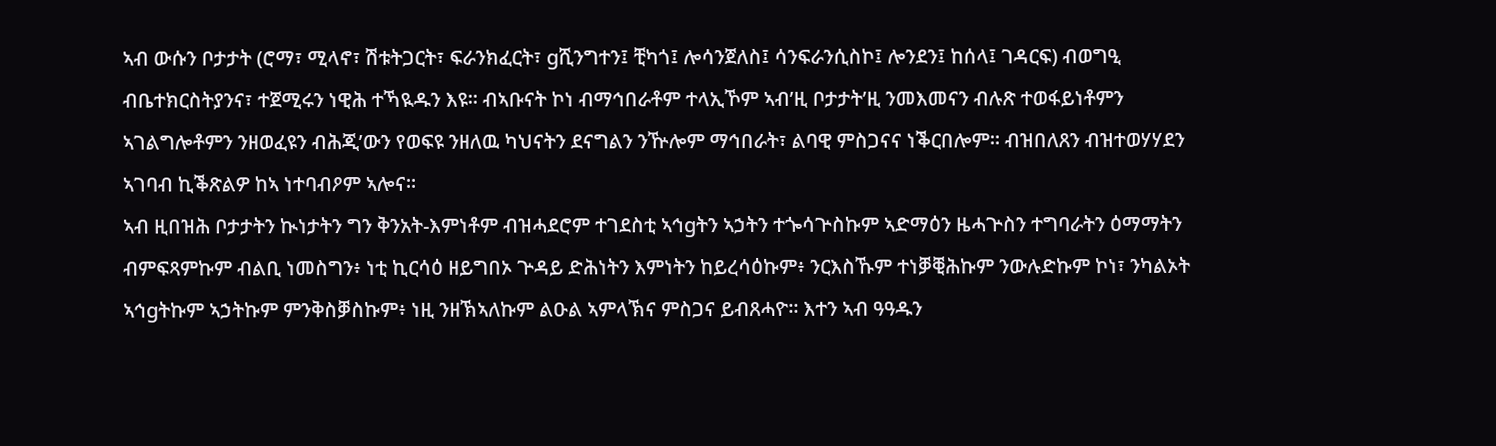ኣብ ውሱን ቦታታት (ሮማ፣ ሚላኖ፣ ሽቱትጋርት፣ ፍራንክፈርት፣ gሺንግተን፤ ቺካጎ፤ ሎሳንጀለስ፤ ሳንፍራንሲስኮ፤ ሎንደን፤ ከሰላ፤ ገዳርፍ) ብወግዒ ብቤተክርስትያንና፣ ተጀሚሩን ነዊሕ ተኻዪዱን እዩ። ብኣቡናት ኮነ ብማኅበራቶም ተላኢኾም ኣብ’ዚ ቦታታት’ዚ ንመእመናን ብሉጽ ተወፋይነቶምን ኣገልግሎቶምን ንዘወፈዩን ብሕጂ’ውን የወፍዩ ንዘለዉ ካህናትን ደናግልን ንዅሎም ማኅበራት፣ ልባዊ ምስጋናና ነቕርበሎም። ብዝበለጸን ብዝተወሃሃደን ኣገባብ ኪቕጽልዎ ከኣ ነተባብዖም ኣሎና።
ኣብ ዚበዝሕ ቦታታትን ኲነታትን ግን ቅንአት-እምነቶም ብዝሓደሮም ተገደስቲ ኣኅgትን ኣኃትን ተጐሳጕስኩም ኣድማዕን ዜሓጕስን ተግባራትን ዕማማትን ብምፍጻምኩም ብልቢ ነመስግን፥ ነቲ ኪርሳዕ ዘይግበኦ ጕዳይ ድሕነትን እምነትን ከይረሳዕኩም፥ ንርእስኹም ተነቓቒሕኩም ንውሉድኩም ኮነ፣ ንካልኦት ኣኅgትኩም ኣኃትኩም ምንቅስቓስኩም፥ ነዚ ንዘኽኣለኩም ልዑል ኣምላኽና ምስጋና ይብጸሓዮ። እተን ኣብ ዓዓዱን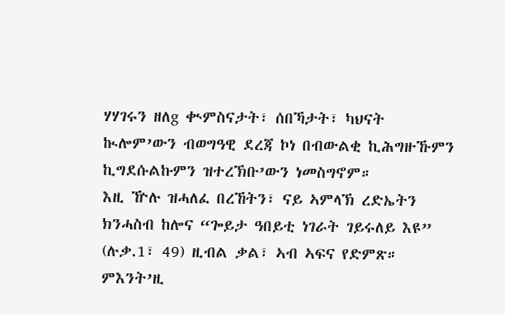ሃሃገሩን ዘለg ቊምስናታት፣ ሰበኻታት፣ ካህናት ኲሎም’ውን ብወግዓዊ ደረጃ ኮነ በብውልቂ ኪሕግዙኹምን ኪግደሱልኩምን ዝተረኽቡ’ውን ነመስግኖም።
እዚ ዅሉ ዝሓለፈ በረኸትን፣ ናይ ኣምላኽ ረድኤትን ክንሓስብ ከሎና “ጐይታ ዓበይቲ ነገራት ገይሩለይ እዩ” (ሉቃ.1፣ 49) ዚብል ቃል፣ ኣብ ኣፍና የድምጽ። ምእንት’ዚ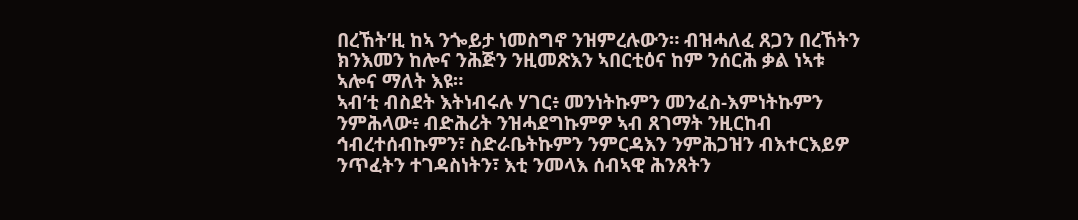በረኸት’ዚ ከኣ ንጐይታ ነመስግኖ ንዝምረሉውን። ብዝሓለፈ ጸጋን በረኸትን ክንእመን ከሎና ንሕጅን ንዚመጽእን ኣበርቲዕና ከም ንሰርሕ ቃል ነኣቱ ኣሎና ማለት እዩ።
ኣብ’ቲ ብስደት እትነብሩሉ ሃገር፥ መንነትኩምን መንፈስ-እምነትኩምን ንምሕላው፥ ብድሕሪት ንዝሓደግኩምዎ ኣብ ጸገማት ንዚርከብ ኅብረተሰብኩምን፣ ስድራቤትኩምን ንምርዳእን ንምሕጋዝን ብእተርእይዎ ንጥፈትን ተገዳስነትን፣ እቲ ንመላእ ሰብኣዊ ሕንጸትን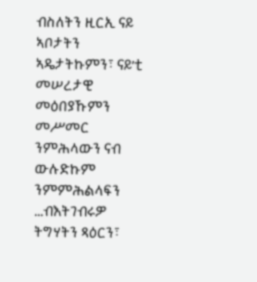ብስለትን ዚርኢ ናይ ኣቦታትን ኣዴታትኩምን፣ ናይ’ቲ መሠረታዊ መዕበያኹምን መሥመር ንምሕላውን ናብ ውሉድኩም ንምምሕልላፍን ...ብእትገብሩዎ ትግሃትን ጻዕርን፣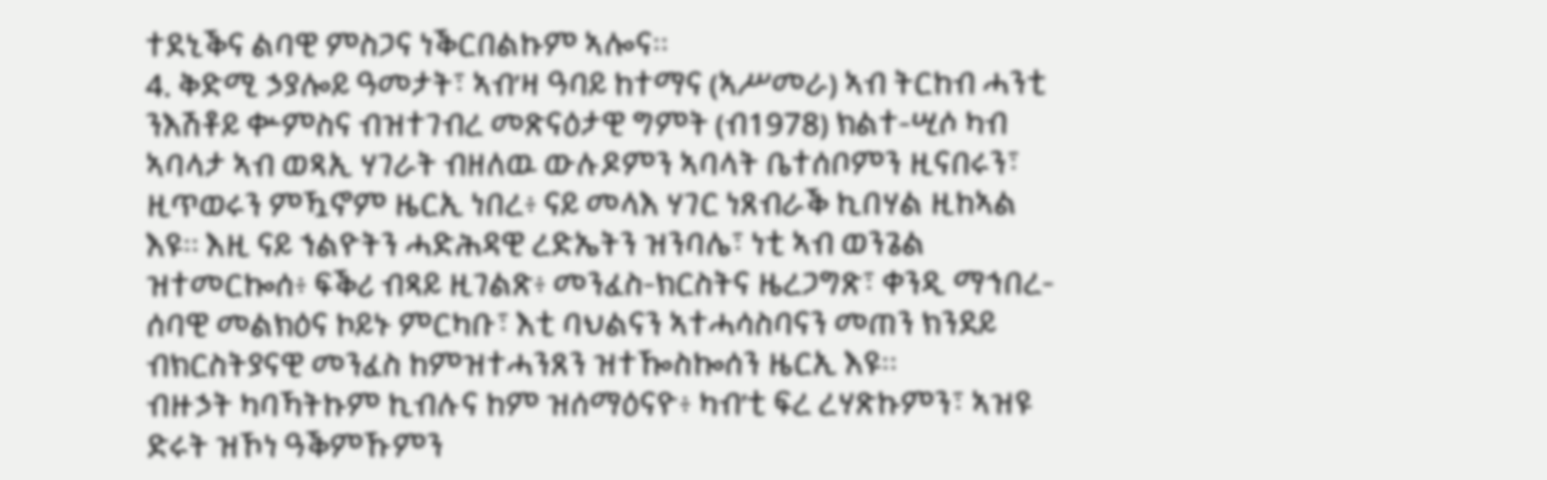ተደኒቕና ልባዊ ምስጋና ነቕርበልኩም ኣሎና።
4. ቅድሚ ኃያሎይ ዓመታት፣ ኣብ’ዛ ዓባይ ከተማና (ኣሥመራ) ኣብ ትርከብ ሓንቲ ንእሽቶይ ቍምስና ብዝተገብረ መጽናዕታዊ ግምት (ብ1978) ክልተ-ሢሶ ካብ ኣባላታ ኣብ ወጻኢ ሃገራት ብዘለዉ ውሉዶምን ኣባላት ቤተሰቦምን ዚናበሩን፣ ዚጥወሩን ምዃኖም ዜርኢ ነበረ፥ ናይ መላእ ሃገር ነጸብራቕ ኪበሃል ዚከኣል እዩ። እዚ ናይ ኀልዮትን ሓድሕዳዊ ረድኤትን ዝንባሌ፣ ነቲ ኣብ ወንጌል ዝተመርኰሰ፥ ፍቕሪ ብጻይ ዚገልጽ፥ መንፈስ-ክርስትና ዜረጋግጽ፣ ቀንዲ ማኅበረ-ሰባዊ መልክዕና ኮይኑ ምርካቡ፣ እቲ ባህልናን ኣተሓሳስባናን መጠን ክንደይ ብክርስትያናዊ መንፈስ ከምዝተሓንጸን ዝተዀስኰሰን ዜርኢ እዩ።
ብዙኃት ካባኻትኩም ኪብሉና ከም ዝሰማዕናዮ፥ ካብ’ቲ ፍረ ረሃጽኩምን፣ ኣዝዩ ድሩት ዝኾነ ዓቕምኹምን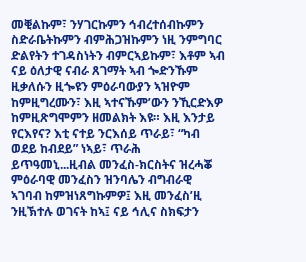መቒልኩም፣ ንሃገርኩምን ኅብረተሰብኩምን ስድራቤትኩምን ብምሕጋዝኩምን ነዚ ንምግባር ድልየትን ተገዳስነትን ብምርኣይኩም፣ እቶም ኣብ ናይ ዕለታዊ ናብራ ጸገማት ኣብ ጐድንኹም ዚቃለሱን ዚጐዩን ምዕራባውያን ኣዝዮም ከምዚግረሙን፣ እዚ ኣተናኹም’ውን ንኺርድእዎ ከምዚጽግሞምን ዘመልክት እዩ። እዚ እንታይ የርእየና? እቲ ናተይ ንርእሰይ ጥራይ፣ “ካብ ወደይ ከብደይ” ነኣይ፣ ጥራሕ ይጥዓመኒ...ዚብል መንፈስ-ክርስትና ዝረሓቖ ምዕራባዊ መንፈስን ዝንባሌን ብግብራዊ ኣገባብ ከምዝነጸግኩምዎ፤ እዚ መንፈስ’ዚ ንዚኽተሉ ወገናት ከኣ፤ ናይ ኅሊና ስክፍታን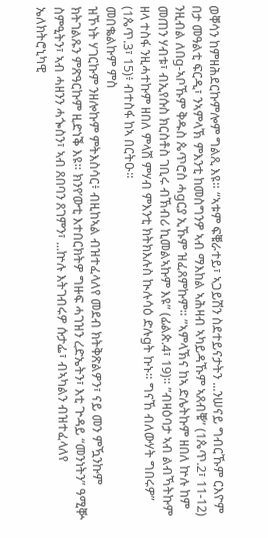ወቐሳን ከምዘሕደርኩምሎም ግልጺ እዩ። “ኣቱም ፍቑራተይ፣ ኣጋይሽን ስደተይናታትን ...ንሠናይ ግብርኹም ርእዮም በታ መዓልቲ ፍርዲ፣ ንኣምላኽ ምእንቲ ከመስግንዎ ኣብ ማእከል ኣሕዛብ ኣካይዳኹም ኣጸብቑ” (1ጴጥ.2፣ 11-12) ንዚብል ለበg-ኣቦኹም ቅዱስ ጴጥሮስ ሓgርያ ኢኹም ዝፈጸምኩም። ”ኣምላኽና ከኣ ድሌትኩም ዘበለ ኵሉ ከም መጠን ሃብቱ፣ ብኢየሱስ ክርስቶስ ገቢሩ ብኽብሪ ኪመልኣኩም እዩ” (ፊልጵ.4፣ 19)። ”ብዛዕባታ ኣብ ልብኻትኩም ዘላ ተስፋ ንዚሓተኩም ዘበለ ምላሽ ምሃብ ምእንቲ ክትክእሉስ ኲሉሳዕ ድሉgት ኩኑ። ግናኸ ብለውሃት ግበሩዎ” (1ጴጥ.3፣ 15)፥ ብተስፋ ከኣ በርትዑ።
መበቈልኩም ምስ
ዝኾነት ሃገርኩም ንዘሎኩም ምትእስሳር፥ ብዚከኣል ብዝተፈላለየ መደብ ክትቅጽልዎን፣ ናይ መን ምዃንኩም ክትገልጹን ምጽዓርኩም ዚድነቕ እዩ። ክንየ’ውቲ እተበርክትዎ ግዙፍ ሓገዝን ረድኤትን፣ እቲ ጕዳይ “መንነትን” ዓሚቝ ስምዒትን፣ ኣብ ሓዘንን ሓጐስን፣ ኣብ ጸበባን ጸገምን፣ ...ኵሉ እትገብሩዎ ሱታፌ፣ ብኣካልን ብዝተፈላለየ ኤለክትሮኒካዊ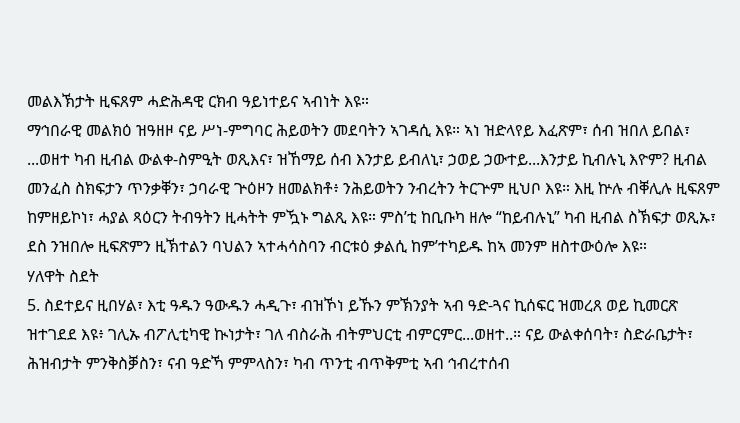መልእኽታት ዚፍጸም ሓድሕዳዊ ርክብ ዓይነተይና ኣብነት እዩ።
ማኅበራዊ መልክዕ ዝዓዘዞ ናይ ሥነ-ምግባር ሕይወትን መደባትን ኣገዳሲ እዩ። ኣነ ዝድላየይ እፈጽም፣ ሰብ ዝበለ ይበል፣ ...ወዘተ ካብ ዚብል ውልቀ-ስምዒት ወጺእና፣ ዝኸማይ ሰብ እንታይ ይብለኒ፣ ኃወይ ኃውተይ...እንታይ ኪብሉኒ እዮም? ዚብል መንፈስ ስክፍታን ጥንቃቐን፣ ኃባራዊ ጕዕዞን ዘመልክቶ፥ ንሕይወትን ንብረትን ትርጕም ዚህቦ እዩ። እዚ ኵሉ ብቐሊሉ ዚፍጸም ከምዘይኮነ፣ ሓያል ጻዕርን ትብዓትን ዚሓትት ምዃኑ ግልጺ እዩ። ምስ’ቲ ከቢቡካ ዘሎ “ከይብሉኒ” ካብ ዚብል ስኽፍታ ወጺኡ፣ ደስ ንዝበሎ ዚፍጽምን ዚኽተልን ባህልን ኣተሓሳስባን ብርቱዕ ቃልሲ ከም’ተካይዱ ከኣ መንም ዘስተውዕሎ እዩ።
ሃለዋት ስደት
5. ስደተይና ዚበሃል፣ እቲ ዓዱን ዓውዱን ሓዲጉ፣ ብዝኾነ ይኹን ምኽንያት ኣብ ዓድ-ጓና ኪሰፍር ዝመረጸ ወይ ኪመርጽ ዝተገደደ እዩ፥ ገሊኡ ብፖሊቲካዊ ኲነታት፣ ገለ ብስራሕ ብትምህርቲ ብምርምር...ወዘተ..። ናይ ውልቀሰባት፣ ስድራቤታት፣ ሕዝብታት ምንቅስቓስን፣ ናብ ዓድኻ ምምላስን፣ ካብ ጥንቲ ብጥቅምቲ ኣብ ኅብረተሰብ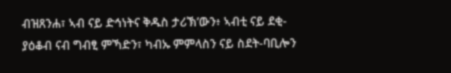ብዝጸንሐ፣ ኣብ ናይ ድኅነትና ቅዱስ ታሪኽ’ውን፥ ኣብቲ ናይ ደቂ-ያዕቆብ ናብ ግብፂ ምኻድን፣ ካብኡ ምምላስን ናይ ስደት-ባቢሎን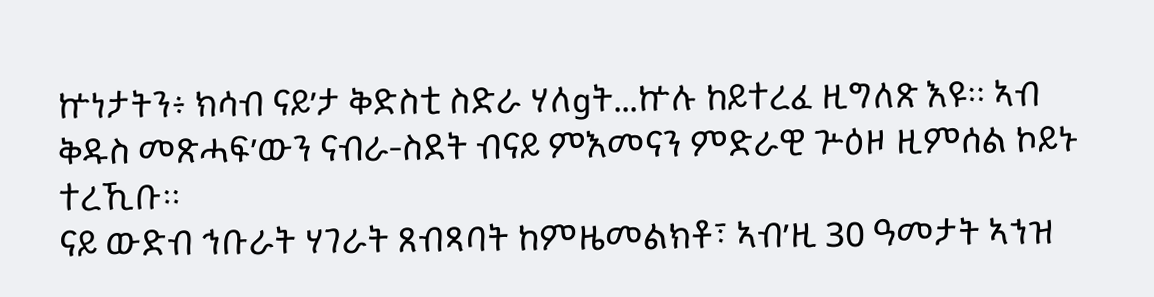ኵነታትን፥ ክሳብ ናይ’ታ ቅድስቲ ስድራ ሃለgት...ኵሉ ከይተረፈ ዚግለጽ እዩ። ኣብ ቅዱስ መጽሓፍ’ውን ናብራ-ስደት ብናይ ምእመናን ምድራዊ ጕዕዞ ዚምሰል ኮይኑ ተረኺቡ።
ናይ ውድብ ኅቡራት ሃገራት ጸብጻባት ከምዜመልክቶ፣ ኣብ’ዚ 30 ዓመታት ኣኀዝ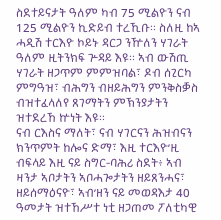ስደተይናታት ዓለም ካብ 75 ሚልዮን ናብ 125 ሚልዮን ኪድይብ ተረኺቡ። ስለዚ ከኣ ሓዲሽ ተርእዮ ኮይኑ ዳርጋ ንዅለን ሃገራት ዓለም ዚትንክፍ ጕዳይ እዩ። ኣብ ውሽጢ ሃገራት ዘጋጥም ምምዝባል፣ ዶብ ሰጊርካ ምግዓዝ፣ ብሕግን ብዘይሕግን ምንቅስቓስ ብዝተፈላለየ ጸገማትን ምኽንያታትን ዝተደረኸ ኵነት እዩ።
ናብ ርእስና ማለት፣ ናብ ሃገርናን ሕዝብናን ክንጥምት ከሎና ድማ፣ እዚ ተርእዮ’ዚ ብፍላይ እዚ ናይ ስግር-ባሕሪ ስደት፥ ኣብ ዛንታ ኣቦታትን ኣቦሓጐታትን ዘይጸንሓና፣ ዘይሰማዕናዮ፣ ኣብ’ዘን ናይ መወዳእታ 40 ዓመታት ዝተኸሥተ ነቲ ዘጋጠመ ፖለቲካዊ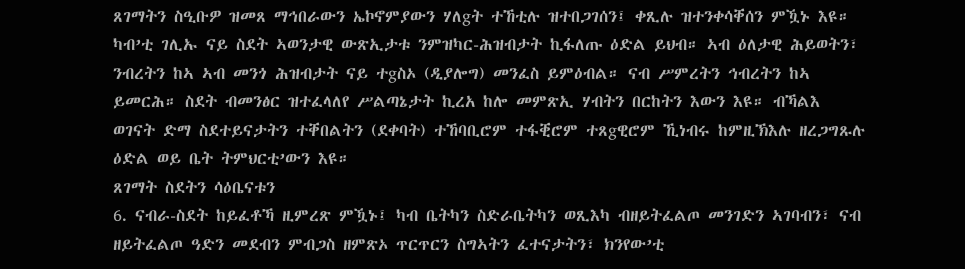ጸገማትን ስዒቡዎ ዝመጸ ማኅበራውን ኤኮኖምያውን ሃለgት ተኸቲሉ ዝተበጋገሰን፤ ቀጺሉ ዝተንቀሳቐሰን ምዃኑ እዩ።
ካብ’ቲ ገሊኡ ናይ ስደት ኣወንታዊ ውጽኢታቱ ንምዝካር-ሕዝብታት ኪፋለጡ ዕድል ይህብ። ኣብ ዕለታዊ ሕይወትን፣ ንብረትን ከኣ ኣብ መንጎ ሕዝብታት ናይ ተgስኦ (ዲያሎግ) መንፈስ ይምዕብል። ናብ ሥምረትን ኅብረትን ከኣ ይመርሕ። ስደት ብመንፅር ዝተፈላለየ ሥልጣኔታት ኪረአ ከሎ መምጽኢ ሃብትን በርከትን እውን እዩ። ብኻልእ ወገናት ድማ ስደተይናታትን ተቐበልትን (ደቀባት) ተኸባቢሮም ተፋቒሮም ተጸgዊሮም ኺነብሩ ከምዚኽእሉ ዘረጋግጹሉ ዕድል ወይ ቤት ትምህርቲ’ውን እዩ።
ጸገማት ስደትን ሳዕቤናቱን
6. ናብራ-ስደት ከይፈቶኻ ዚምረጽ ምዃኑ፤ ካብ ቤትካን ስድራቤትካን ወጺእካ ብዘይትፈልጦ መንገድን ኣገባብን፣ ናብ ዘይትፈልጦ ዓድን መደብን ምብጋስ ዘምጽኦ ጥርጥርን ስግኣትን ፈተናታትን፣ ክንየው’ቲ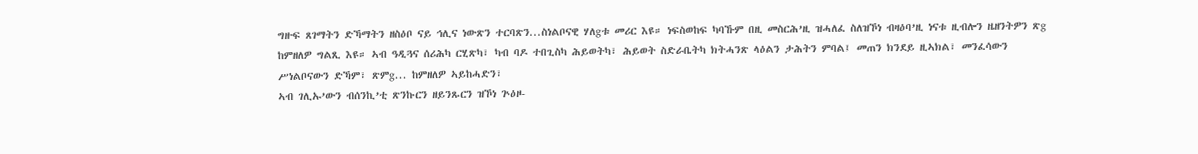ግዙፍ ጸገማትን ድኻማትን ዘስዕቦ ናይ ኅሊና ነውጽን ተርባጽን...ስነልቦናዊ ሃለgቱ መሪር እዩ። ነፍስወከፍ ካባኹም በዚ መስርሕ’ዚ ዝሓለፈ ስለዝኾነ ብዛዕባ’ዚ ነናቱ ዚብሎን ዜዘንትዎን ጽg ከምዘለዎ ግልጺ እዩ። ኣብ ዓዲጓና ሰሪሕካ ርሂጽካ፣ ካብ ባዶ ተበጊስካ ሕይወትካ፣ ሕይወት ስድራቤትካ ክትሓንጽ ላዕልን ታሕትን ምባል፤ መጠን ክንደይ ዚኣክል፣ መንፈሳውን ሥነልቦናውን ድኻም፣ ጽምg... ከምዘለዎ ኣይከሓድን፣
ኣብ ገሊኡ’ውን ብሰንኪ’ቲ ጽንኩርን ዘይንጹርን ዝኾነ ጕዕዞ-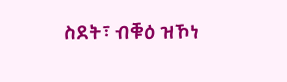ስደት፣ ብቑዕ ዝኾነ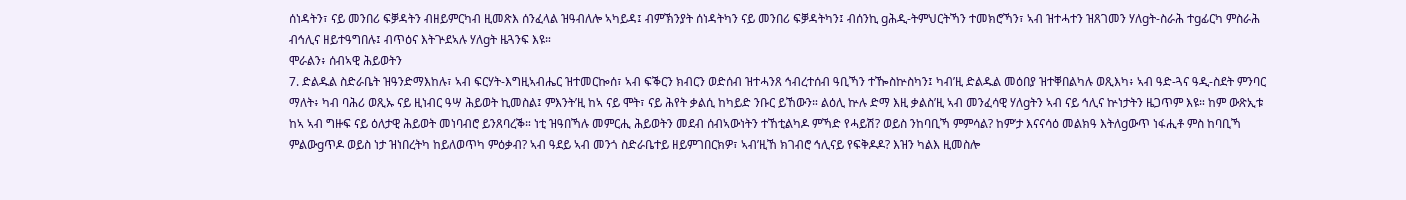ሰነዳትን፣ ናይ መንበሪ ፍቓዳትን ብዘይምርካብ ዚመጽእ ሰንፈላል ዝዓብለሎ ኣካይዳ፤ ብምኽንያት ሰነዳትካን ናይ መንበሪ ፍቓዳትካን፤ ብሰንኪ gሕዲ-ትምህርትኻን ተመክሮኻን፣ ኣብ ዝተሓተን ዝጸገመን ሃለgት-ስራሕ ተgፊርካ ምስራሕ ብኅሊና ዘይተዓግበሉ፤ ብጥዕና እትጕደኣሉ ሃለgት ዜጓንፍ እዩ።
ሞራልን፥ ሰብኣዊ ሕይወትን
7. ድልዱል ስድራቤት ዝዓንድማእከሉ፣ ኣብ ፍርሃት-እግዚኣብሔር ዝተመርኰሰ፣ ኣብ ፍቕርን ክብርን ወድሰብ ዝተሓንጸ ኅብረተሰብ ዓቢኻን ተዀስኵስካን፤ ካብ’ዚ ድልዱል መዕበያ ዝተቐበልካሉ ወጺእካ፥ ኣብ ዓድ-ጓና ዓዲ-ስደት ምንባር ማለት፥ ካብ ባሕሪ ወጺኡ ናይ ዚነብር ዓሣ ሕይወት ኪመስል፤ ምእንት’ዚ ከኣ ናይ ሞት፣ ናይ ሕየት ቃልሲ ከካይድ ንቡር ይኸውን። ልዕሊ ኵሉ ድማ እዚ ቃልስ’ዚ ኣብ መንፈሳዊ ሃለgትን ኣብ ናይ ኅሊና ኵነታትን ዜጋጥም እዩ። ከም ውጽኢቱ ከኣ ኣብ ግዙፍ ናይ ዕለታዊ ሕይወት መነባብሮ ይንጸባረቕ። ነቲ ዝዓበኻሉ መምርሒ ሕይወትን መደብ ሰብኣውነትን ተኸቲልካዶ ምኻድ የሓይሽ? ወይስ ንከባቢኻ ምምሳል? ከም’ታ እናናሳዕ መልክዓ እትለgውጥ ነፋሒቶ ምስ ከባቢኻ ምልውgጥዶ ወይስ ነታ ዝነበረትካ ከይለወጥካ ምዕቃብ? ኣብ ዓደይ ኣብ መንጎ ስድራቤተይ ዘይምገበርክዎ፣ ኣብ’ዚኸ ክገብሮ ኅሊናይ የፍቅዶዶ? እዝን ካልእ ዚመስሎ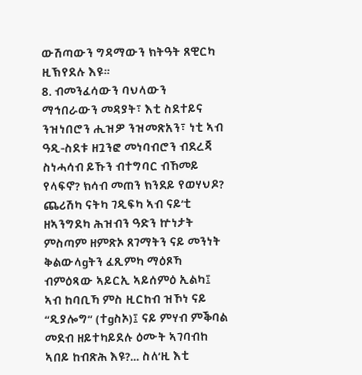ውሽጣውን ግዳማውን ክትዓት ጸዊርካ ዚኽየደሉ እዩ።
8. ብመንፈሳውን ባህላውን ማኅበራውን መዳያት፣ እቲ ስደተይና ንዝነበሮን ሒዝዎ ንዝመጽአን፣ ነቲ ኣብ ዓዲ-ስደቱ ዘጓንፎ መነባብሮን ብደረጃ ስነሓሳብ ይኹን ብተግባር ብኸመይ የላፍኖ? ክሳብ መጠን ክንደይ የወሃህዶ? ጨሪሽካ ናትካ ገዲፍካ ኣብ ናይ’ቲ ዘኣንግደካ ሕዝብን ዓድን ኵነታት ምስጣም ዘምጽኦ ጸገማትን ናይ መንነት ቅልውላgትን ፈጺምካ ማዕጾኻ ብምዕጻው ኣይርኢ ኣይሰምዕ ኢልካ፤ ኣብ ከባቢኻ ምስ ዚርከብ ዝኾነ ናይ “ዲያሎግ” (ተgስኦ)፤ ናይ ምሃብ ምቕባል መደብ ዘይተካይደሉ ዕሙት ኣገባብከ ኣበይ ከብጽሕ እዩ?... ስለ’ዚ እቲ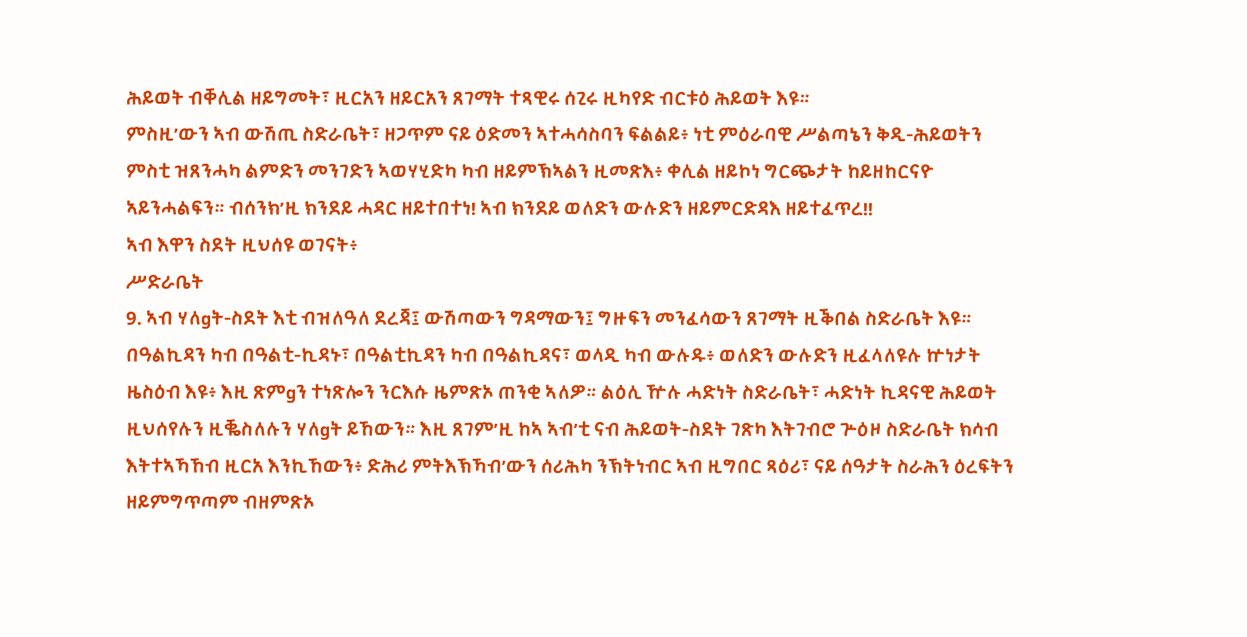ሕይወት ብቐሊል ዘይግመት፣ ዚርአን ዘይርአን ጸገማት ተጻዊሩ ሰጊሩ ዚካየድ ብርቱዕ ሕይወት እዩ።
ምስዚ’ውን ኣብ ውሽጢ ስድራቤት፣ ዘጋጥም ናይ ዕድመን ኣተሓሳስባን ፍልልይ፥ ነቲ ምዕራባዊ ሥልጣኔን ቅዲ-ሕይወትን ምስቲ ዝጸንሓካ ልምድን መንገድን ኣወሃሂድካ ካብ ዘይምኽኣልን ዚመጽእ፥ ቀሊል ዘይኮነ ግርጭታት ከይዘከርናዮ ኣይንሓልፍን። ብሰንክ’ዚ ክንደይ ሓዳር ዘይተበተነ! ኣብ ክንደይ ወለድን ውሉድን ዘይምርድዳእ ዘይተፈጥረ!!
ኣብ እዋን ስደት ዚህሰዩ ወገናት፥
ሥድራቤት
9. ኣብ ሃለgት-ስደት እቲ ብዝለዓለ ደረጃ፤ ውሽጣውን ግዳማውን፤ ግዙፍን መንፈሳውን ጸገማት ዚቕበል ስድራቤት እዩ። በዓልኪዳን ካብ በዓልቲ-ኪዳኑ፣ በዓልቲኪዳን ካብ በዓልኪዳና፣ ወላዲ ካብ ውሉዱ፥ ወለድን ውሉድን ዚፈላለዩሉ ኵነታት ዜስዕብ እዩ፥ እዚ ጽምgን ተነጽሎን ንርእሱ ዜምጽኦ ጠንቂ ኣለዎ። ልዕሊ ዅሉ ሓድነት ስድራቤት፣ ሓድነት ኪዳናዊ ሕይወት ዚህሰየሉን ዚቘስለሉን ሃለgት ይኸውን። እዚ ጸገም’ዚ ከኣ ኣብ’ቲ ናብ ሕይወት-ስደት ገጽካ እትገብሮ ጕዕዞ ስድራቤት ክሳብ እትተኣኻኸብ ዚርአ እንኪኸውን፥ ድሕሪ ምትእኽኻብ’ውን ሰሪሕካ ንኽትነብር ኣብ ዚግበር ጻዕሪ፣ ናይ ሰዓታት ስራሕን ዕረፍትን ዘይምግጥጣም ብዘምጽኦ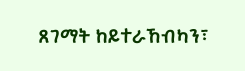ጸገማት ከይተራኸብካን፣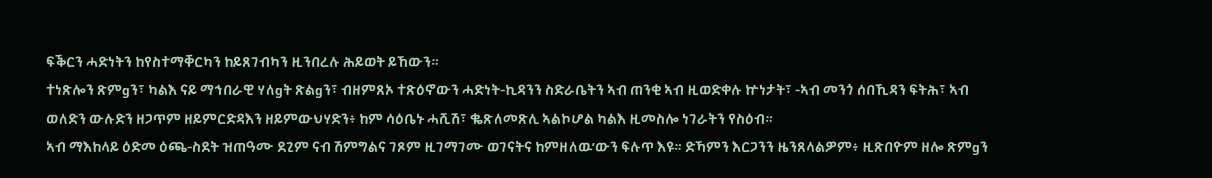ፍቕርን ሓድነትን ከየስተማቐርካን ከይጸገብካን ዚንበረሉ ሕይወት ይኸውን።
ተነጽሎን ጽምgን፣ ካልእ ናይ ማኅበራዊ ሃለgት ጽልgን፣ ብዘምጸኦ ተጽዕኖውን ሓድነት-ኪዳንን ስድራቤትን ኣብ ጠንቂ ኣብ ዚወድቀሉ ኵነታት፣ -ኣብ መንጎ ሰበኺዳን ፍትሕ፣ ኣብ ወለድን ውሉድን ዘጋጥም ዘይምርድዳእን ዘይምውህሃድን፥ ከም ሳዕቤኑ ሓሺሽ፣ ቈጽለመጽሊ ኣልኮሆል ካልእ ዚመስሎ ነገራትን የስዕብ።
ኣብ ማእከላይ ዕድመ ዕጫ-ስደት ዝጠዓሙ ደጊም ናብ ሽምግልና ገጾም ዚገማገሙ ወገናትና ከምዘለዉ’ውን ፍሉጥ እዩ። ድኻምን እርጋንን ዜንጸላልዎም፥ ዚጽበዮም ዘሎ ጽምgን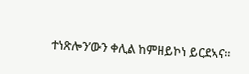ተነጽሎን’ውን ቀሊል ከምዘይኮነ ይርደኣና።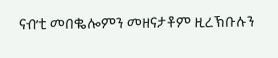ናብ’ቲ መበቈሎምን መዘናታቶም ዚረኽቡሉን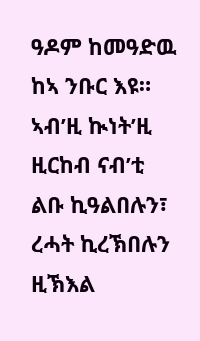ዓዶም ከመዓድዉ ከኣ ንቡር እዩ። ኣብ’ዚ ኲነት’ዚ ዚርከብ ናብ’ቲ ልቡ ኪዓልበሉን፣ ረሓት ኪረኽበሉን ዚኽእል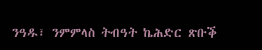ንዓዱ፣ ንምምላስ ትብዓት ኬሕድር ጽቡቕ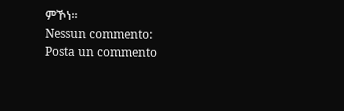ምኾነ።
Nessun commento:
Posta un commento